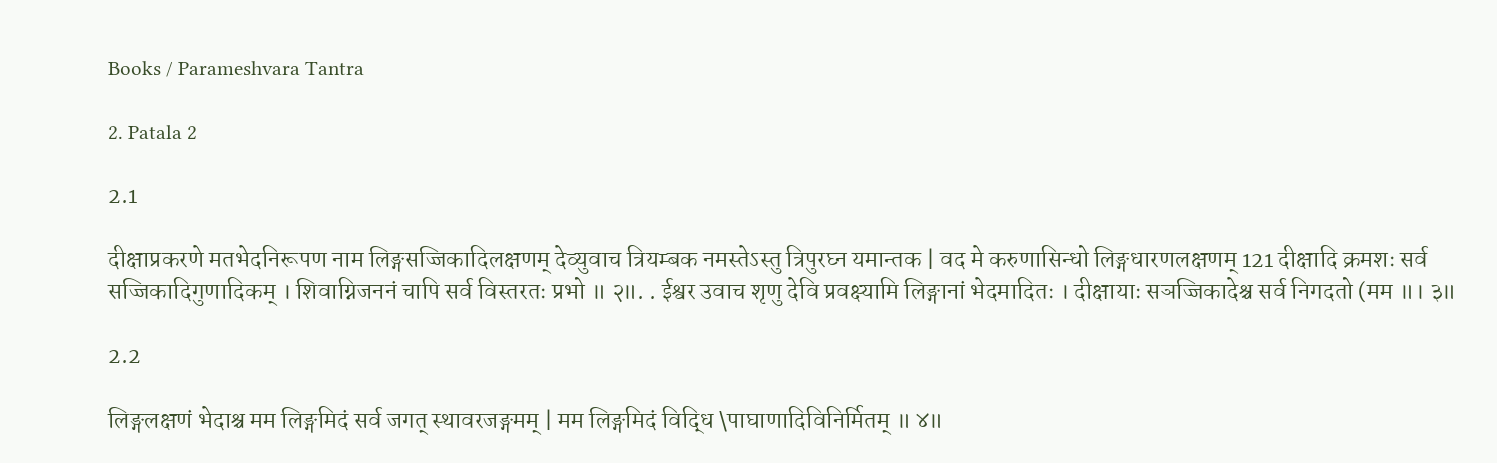Books / Parameshvara Tantra

2. Patala 2

2.1

दीक्षाप्रकरणे मतभेदनिरूपण नाम लिङ्गसज्जिकादिलक्षणम्‌ देव्युवाच त्रियम्बक नमस्तेऽस्तु त्रिपुरघ्न यमान्तक | वद मे करुणासिन्धो लिङ्गधारणलक्षणम्‌ 121 दीक्षादि क्रमशः सर्व सज्जिकादिगुणादिकम्‌ । शिवाग्निजननं चापि सर्व विस्तरतः प्रभो ॥ २॥. . ईश्वर उवाच शृणु देवि प्रवक्ष्यामि लिङ्गानां भेदमादितः । दीक्षायाः सञज्जिकादेश्च सर्व निगदतो (मम ॥। ३॥

2.2

लिङ्गलक्षणं भेदाश्च मम लिङ्गमिदं सर्व जगत्‌ स्थावरजङ्गमम्‌ | मम लिङ्गमिदं विद्धि \पाघाणादिविनिर्मितम्‌ ॥ ४॥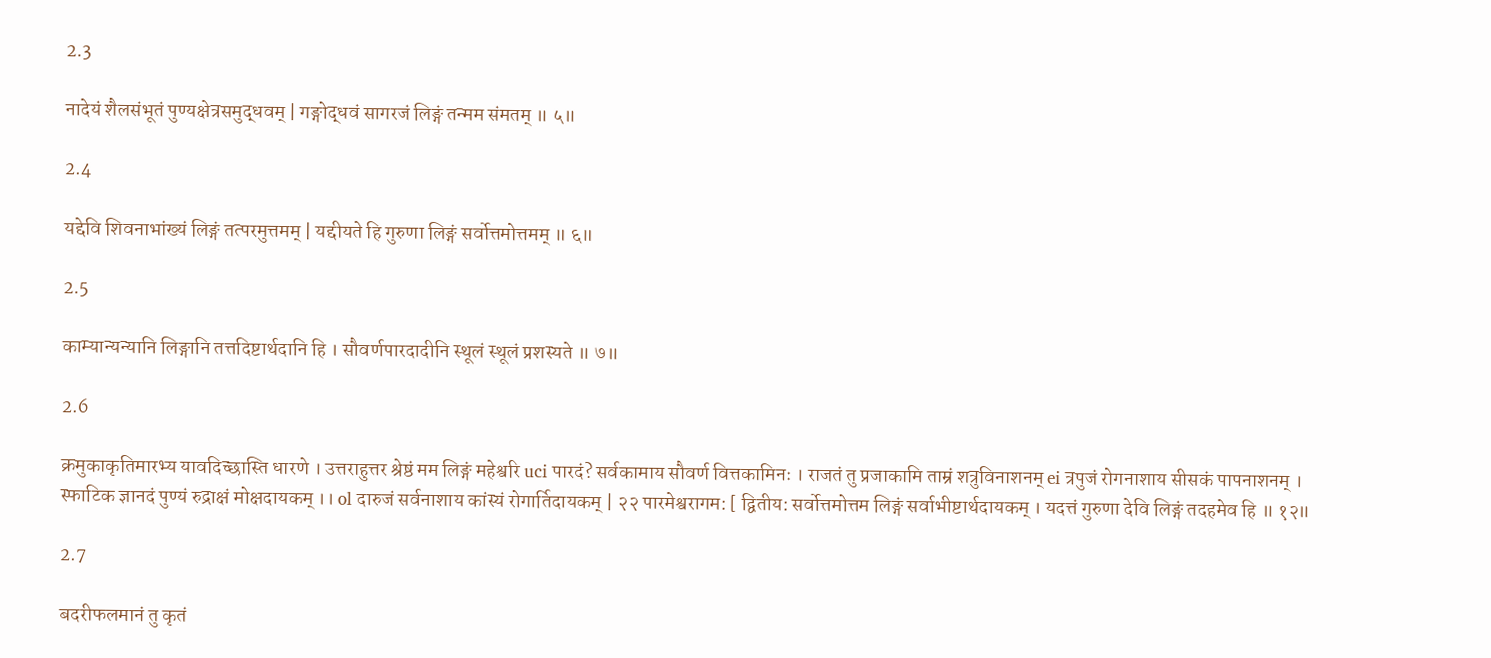2.3

नादेयं शैलसंभूतं पुण्यक्षेत्रसमुद्धवम्‌ | गङ्गोद्धवं सागरजं लिङ्गं तन्मम संमतम्‌ ॥ ५॥

2.4

यद्देवि शिवनाभांख्यं लिङ्गं तत्परमुत्तमम्‌ | यद्दीयते हि गुरुणा लिङ्गं सर्वोत्तमोत्तमम्‌ ॥ ६॥

2.5

काम्यान्यन्यानि लिङ्गानि तत्तदिष्टार्थदानि हि । सौवर्णपारदादीनि स्थूलं स्थूलं प्रशस्यते ॥ ७॥

2.6

क्रमुकाकृतिमारभ्य यावदिच्छास्ति धारणे । उत्तराहुत्तर श्रेष्ठं मम लिङ्गं महेश्वरि uci पारदं? सर्वकामाय सौवर्ण वित्तकामिनः । राजतं तु प्रजाकामि ताम्रं शत्रुविनाशनम्‌ ei त्रपुजं रोगनाशाय सीसकं पापनाशनम्‌ । स्फाटिक ज्ञानदं पुण्यं रुद्राक्षं मोक्षदायकम्‌ ।। ol दारुजं सर्वनाशाय कांस्यं रोगार्तिदायकम्‌ | २२ पारमेश्वरागम: [ द्वितीय: सर्वोत्तमोत्तम लिङ्गं सर्वाभीष्टार्थदायकम्‌ । यदत्तं गुरुणा देवि लिङ्गं तदहमेव हि ॥ १२॥

2.7

बदरीफलमानं तु कृतं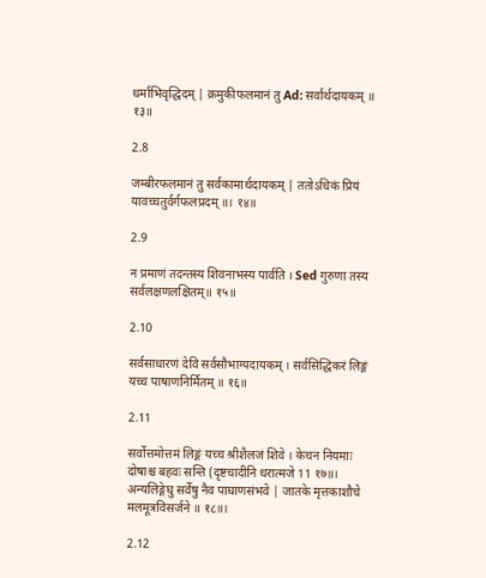धर्माभिवृद्धिदम्‌ | क्रमुकीफलमानं तु Ad: सर्वार्थदायकम्‌ ॥ १३॥

2.8

जम्बीरफलमानं तु सर्वकामार्थदायकम्‌ | ततोऽधिकं प्रियं यावच्चतुर्वर्गफलप्रदम्‌ ॥। १४॥

2.9

न प्रमाणं तदन्तस्य शिवनाभस्य पार्वति । Sed गुरुणा तस्य सर्वलक्षणलक्षितम्‌॥ १५॥

2.10

सर्वसाधारणं देवि सर्वसौभाग्यदायकम्‌ । सर्वसिद्धिकरं लिङ्गं यच्च पाषाणनिर्मितम्‌ ॥ १६॥

2.11

सर्वोत्तमोत्तमं लिङ्गं यच्च श्रीशैलजं शिवे । केचन नियमाः दोषाश्च बहवः सन्ति (दृष्टचादीनि धरात्मजे 11 १७॥। अन्यलिङ्गेघु सर्वेषु नैव पाघाणसंभवे | जातके मृत्तकाशौचे मलमूत्रविसर्जने ॥ १८॥।

2.12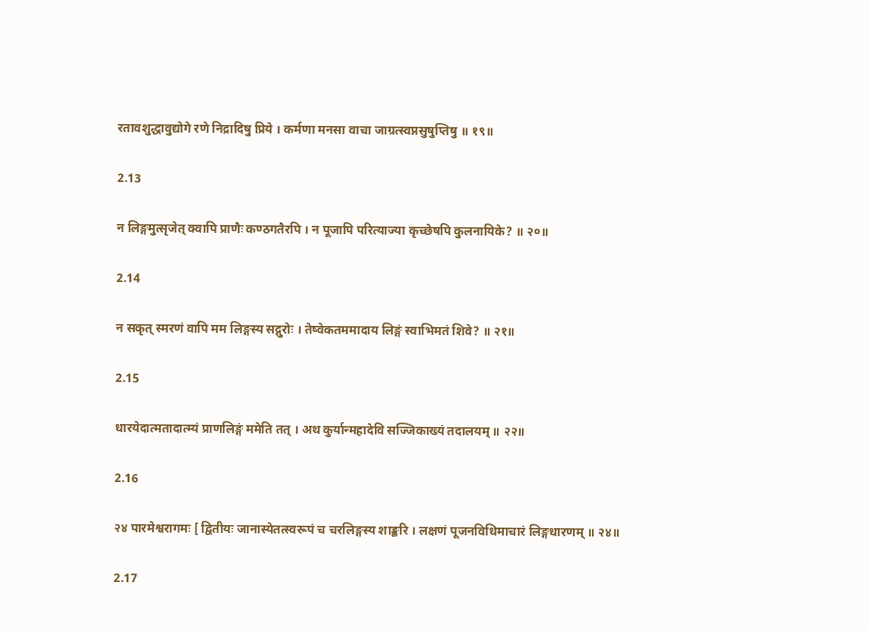रतावशुद्धावुद्योगे रणे निद्रादिषु प्रिये । कर्मणा मनसा वाचा जाग्रत्स्वप्नसुषुप्तिषु ॥ १९॥

2.13

न लिङ्गमुत्सृजेत्‌ क्वापि प्राणैः कण्ठगतैरपि । न पूजापि परित्याज्या कृच्छेषपि कुलनायिके? ॥ २०॥

2.14

न सकृत्‌ स्मरणं वापि मम लिङ्गस्य सद्गुरोः । तेष्वेकतममादाय लिङ्गं स्वाभिमतं शिवे? ॥ २१॥

2.15

धारयेदात्मतादात्म्यं प्राणलिङ्गं ममेति तत्‌ । अथ कुर्यान्महादेवि सज्जिकाख्यं तदालयम्‌ ॥ २२॥

2.16

२४ पारमेश्वरागमः [ द्वितीयः जानास्येतत्स्वरूपं च चरलिङ्गस्य शाङ्करि । लक्षणं पूजनविधिमाचारं लिङ्गधारणम्‌ ॥ २४॥

2.17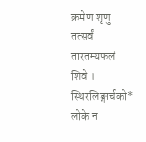क्रमेण शृणु तत्सर्वं तारतम्यफलं शिवे । स्थिरलिङ्गार्चको* लोके न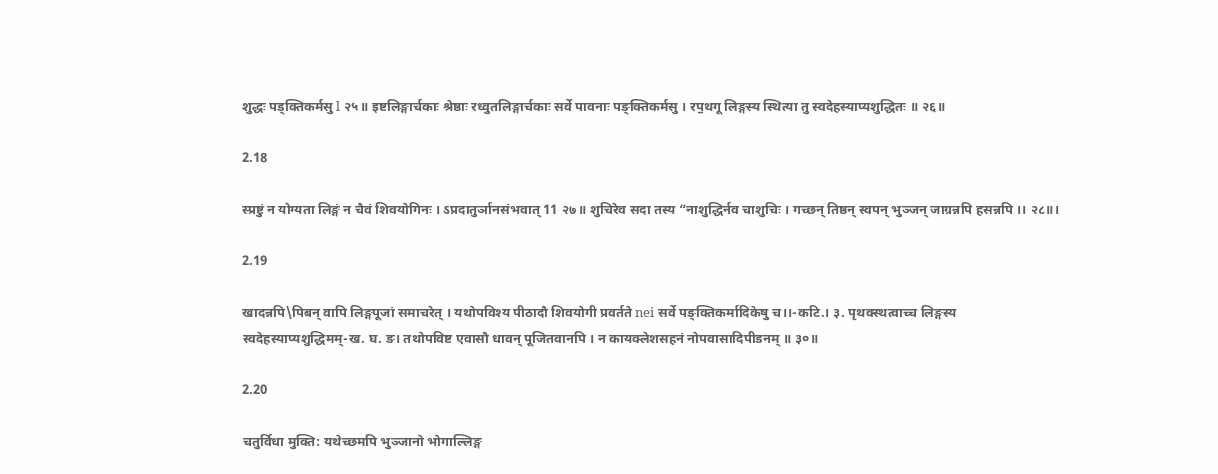शुद्धः पड्क्तिकर्मसु l २५॥ इष्टलिङ्गार्चकाः श्रेष्ठाः रध्वुतलिङ्गार्चकाः सर्वे पावनाः पङ्क्तिकर्मसु । रप॒थगू लिङ्गस्य स्थित्या तु स्वदेहस्याप्यशुद्धितः ॥ २६॥

2.18

स्प्रष्टुं न योग्यता लिङ्गं न चैवं शिवयोगिनः । ऽप्रदातुर्ञानसंभवात्‌ 11 २७॥ शुचिरेव सदा तस्य “नाशुद्धिर्नव चाशुचिः । गच्छन्‌ तिष्ठन्‌ स्वपन्‌ भुञ्जन्‌ जाग्रन्नपि हसन्नपि ।। २८॥।

2.19

खादन्नपि\पिबन्‌ वापि लिङ्गपूजां समाचरेत्‌ । यथोपविश्य पीठादौ शिवयोगी प्रवर्तते nei सर्वे पङ्क्तिकर्मादिकेषु च।।-कटि.। ३. पृथक्स्थत्वाच्च लिङ्गस्य स्वदेहस्याप्यशुद्धिमम्‌-ख. घ. ङ। तथोपविष्ट एवासौ धावन्‌ पूजितवानपि । न कायक्लेशसहनं नोपवासादिपीडनम्‌ ॥ ३०॥

2.20

चतुर्विधा मुक्ति: यथेच्छमपि भुञ्जानो भोगाल्लिङ्ग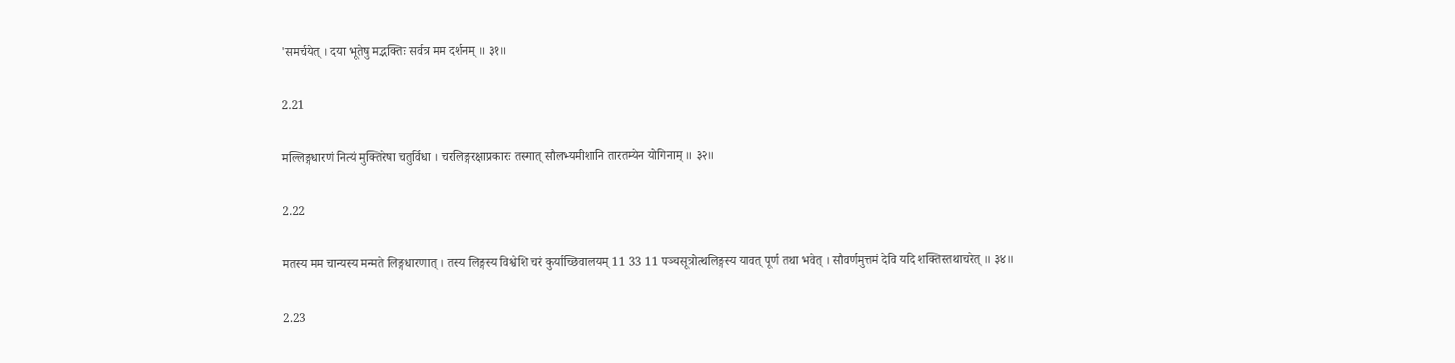'समर्चयेत्‌ । दया भूतेषु मद्भक्तिः सर्वत्र मम दर्शनम्‌ ॥ ३१॥

2.21

मल्लिङ्गधारणं नित्यं मुक्तिरेषा चतुर्विधा । चरलिङ्गरक्षाप्रकारः तस्मात्‌ सौलभ्यमीशानि तारतम्येन योगिनाम्‌ ॥ ३२॥

2.22

मतस्य मम चान्यस्य मन्मते लिङ्गधारणात्‌ । तस्य लिङ्गस्य विश्वेशि चरं कुर्याच्छिवालयम्‌ 11 33 11 पञ्चसूत्रोत्थलिङ्गस्य यावत्‌ पूर्ण तथा भवेत्‌ । सौवर्णमुत्तमं देवि यदि शक्तिस्तथाचरेत्‌ ॥ ३४॥

2.23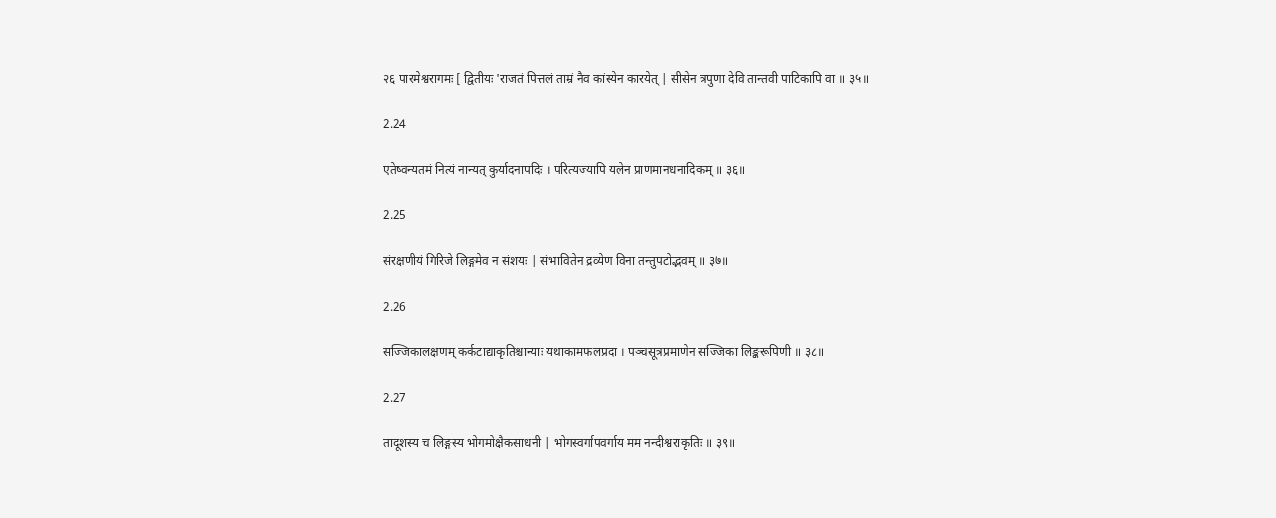२६ पारमेश्वरागमः [ द्वितीयः 'राजतं पित्तलं ताम्रं नैव कांस्येन कारयेत्‌ | सीसेन त्रपुणा देवि तान्तवी पाटिकापि वा ॥ ३५॥

2.24

एतेष्वन्यतमं नित्यं नान्यत्‌ कुर्यादनापदिः । परित्यज्यापि यलेन प्राणमानधनादिकम्‌ ॥ ३६॥

2.25

संरक्षणीयं गिरिजे लिङ्गमेव न संशयः | संभावितेन द्रव्येण विना तन्तुपटोद्भवम्‌ ॥ ३७॥

2.26

सज्जिकालक्षणम्‌ कर्कटाद्याकृतिश्चान्याः यथाकामफलप्रदा । पञ्चसूत्रप्रमाणेन सज्जिका लिङ्करूपिणी ॥ ३८॥

2.27

तादूशस्य च लिङ्गस्य भोगमोक्षैकसाधनी | भोगस्वर्गापवर्गाय मम नन्दीश्वराकृतिः ॥ ३९॥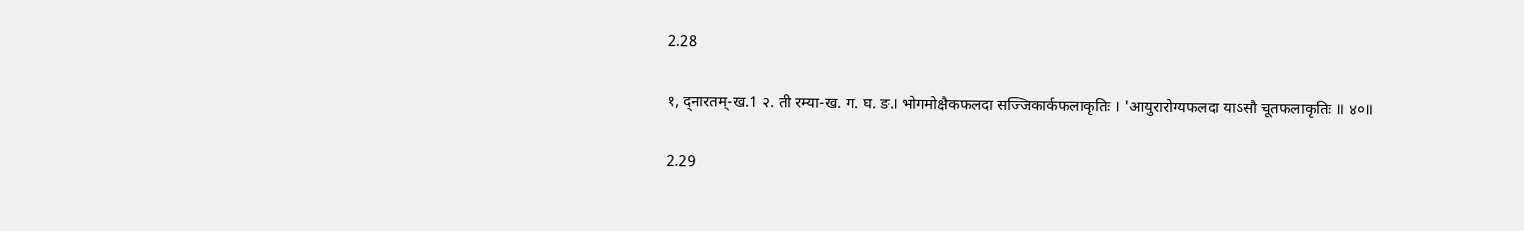2.28

१, द्नारतम्‌-ख.1 २. ती रम्या-ख. ग. घ. ङ.। भोगमोक्षैकफलदा सज्जिकार्कफलाकृतिः । 'आयुरारोग्यफलदा याऽसौ चूतफलाकृतिः ॥ ४०॥

2.29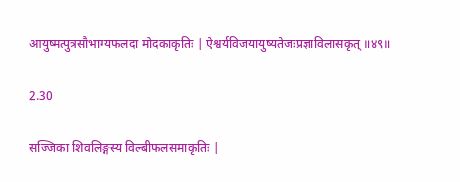आयुष्मत्पुत्रसौभाग्यफलदा मोदकाकृतिः | ऐश्वर्यविजयायुष्यतेजःप्रज्ञाविलासकृत्‌ ॥४९॥

2.30

सज्जिका शिवलिङ्गस्य विल्बीफलसमाकृतिः |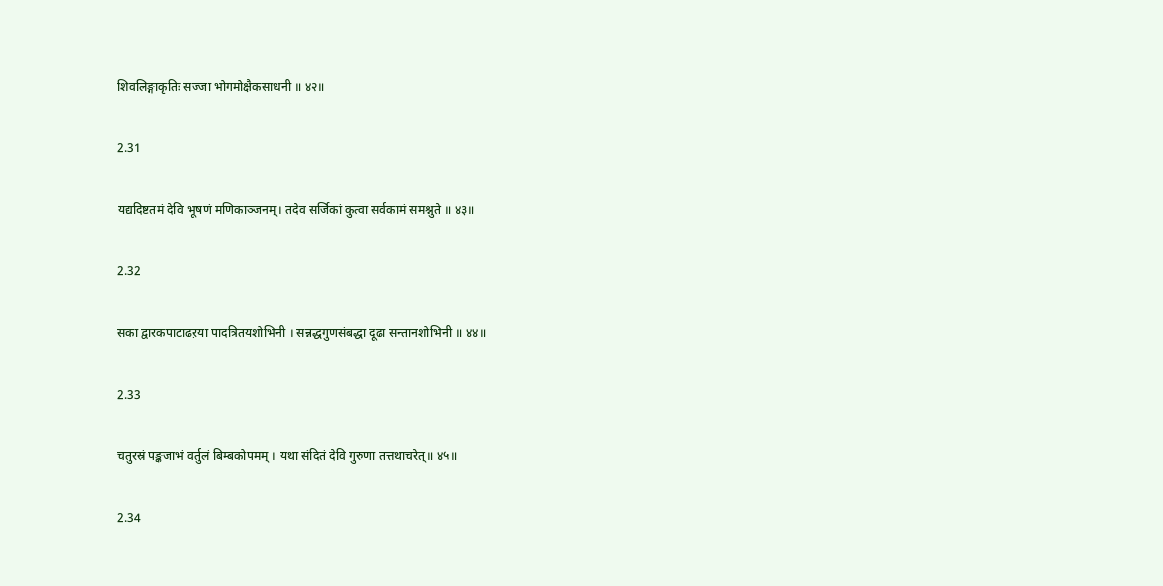शिवलिङ्गाकृतिः सज्जा भोगमोक्षैकसाधनी ॥ ४२॥

2.31

यद्यदिष्टतमं देवि भूषणं मणिकाञ्जनम्‌। तदेव सर्जिकां कुत्वा सर्वकामं समश्नुते ॥ ४३॥

2.32

सका द्वारकपाटाढऱया पादत्रितयशोभिनी । सन्नद्धगुणसंबद्धा दूढा सन्तानशोभिनी ॥ ४४॥

2.33

चतुरस्रं पङ्कजाभं वर्तुलं बिम्बकोपमम्‌ । यथा संदितं देवि गुरुणा तत्तथाचरेत्‌॥ ४५॥

2.34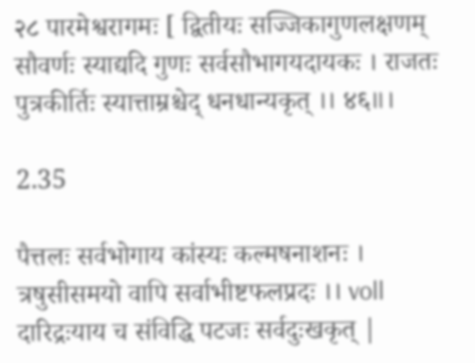२८ पारमेश्वरागमः [ द्वितीयः सज्जिकागुणलक्षणम्‌ सौवर्णः स्याद्यदि गुणः सर्वसौभागयदायकः । राजतः पुत्रकीर्तिः स्यात्ताम्रश्चेद्‌ धनधान्यकृत्‌ ।। ४६॥।

2.35

पैत्तलः सर्वभोगाय कांस्यः कल्मषनाशनः । त्रषुसीसमयो वापि सर्वाभीष्टफलप्रदः ।। voll दारिद्रःयाय च संविद्धि पटजः सर्वदुःखकृत्‌ |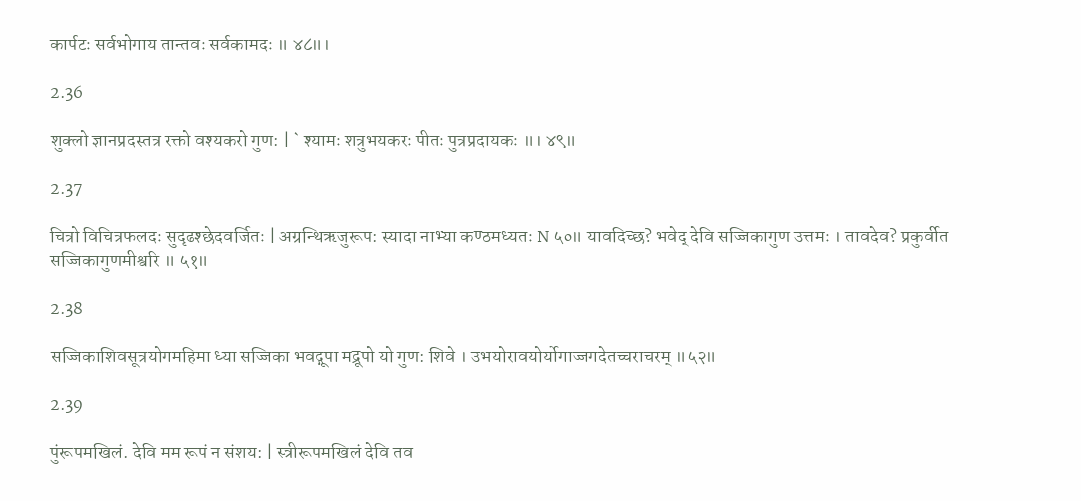कार्पटः सर्वभोगाय तान्तवः सर्वकामदः ॥ ४८॥।

2.36

शुक्लो ज्ञानप्रदस्तत्र रक्तो वश्यकरो गुण: | ` श्यामः शत्रुभयकरः पीतः पुत्रप्रदायकः ॥। ४९॥

2.37

चित्रो विचित्रफलदः सुदृढश्छेदवर्जितः | अग्रन्थिऋजुरूप: स्यादा नाभ्या कण्ठमध्यतः N ५०॥ यावदिच्छ? भवेद्‌ देवि सज्जिकागुण उत्तमः । तावदेव? प्रकुर्वीत सज्जिकागुणमीश्वरि ॥ ५१॥

2.38

सज्जिकाशिवसूत्रयोगमहिमा ध्या सज्जिका भवद्गूपा मद्रूपो यो गुण: शिवे । उभयोरावयोर्योगाज्जगदेतच्चराचरम्‌ ॥५२॥

2.39

पुंरूपमखिलं. देवि मम रूपं न संशय: | स्त्रीरूपमखिलं देवि तव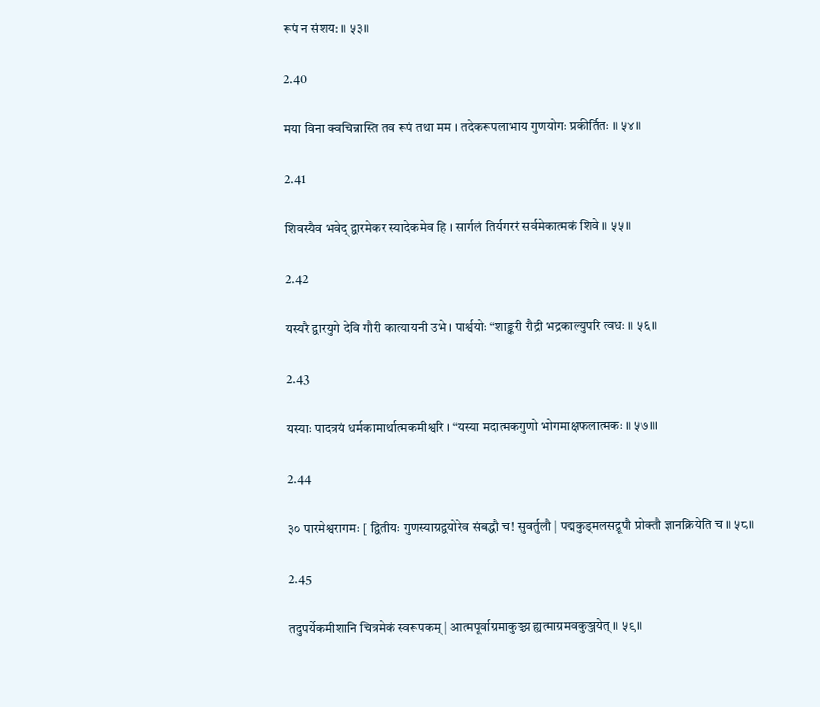रूपं न संशय: ॥ ५३॥

2.40

मया विना क्वचिन्नास्ति तव रूपं तथा मम । तदेकरूपलाभाय गुणयोगः प्रकीर्तितः ॥ ५४॥

2.41

शिवस्यैव भवेद्‌ द्वारमेकर स्यादेकमेव हि । सार्गलं तिर्यगररं सर्वमेकात्मकं शिवे ॥ ५५॥

2.42

यस्यरै द्वारयुगे देवि गौरी कात्यायनी उभे । पार्श्वयोः “शाङ्करी रौद्री भद्रकाल्युपरि त्वधः ॥ ५६॥

2.43

यस्याः पादत्रयं धर्मकामार्थात्मकमीश्वरि । “यस्या मदात्मकगुणो भोगमाक्षफलात्मकः ॥ ५७॥।

2.44

३० पारमेश्वरागमः [ द्वितीयः गुणस्याग्रद्वयोरेव संबद्धौ च! सुवर्तुलौ | पद्मकुड्मलसद्रूपौ प्रोक्तौ ज्ञानक्रियेति च ॥ ५८॥

2.45

तदुपर्येकमीशानि चित्रमेकं स्वरूपकम्‌ | आत्मपूर्वाग्रमाकुञ्च्य ह्यत्माग्रमवकुञ्जयेत्‌ ॥ ५९॥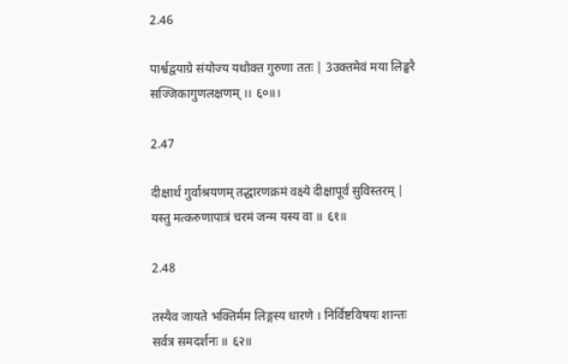2.46

पार्श्वद्वयाग्रे संयोज्य यथोक्त गुरुणा ततः | 3उक्तमेवं मया लिङ्घरै सज्जिकागुणलक्षणम्‌ ।। ६०॥।

2.47

दीक्षार्थं गुर्वाश्रयणम्‌ तद्धारणक्रमं वक्ष्ये दीक्षापूर्वं सुविस्तरम्‌ | यस्तु मत्करुणापात्रं चरमं जन्म यस्य वा ॥ ६१॥

2.48

तस्यैव जायते भक्तिर्मम लिङ्गस्य धारणे । निर्विष्टविषयः शान्तः सर्वत्र समदर्शनः ॥ ६२॥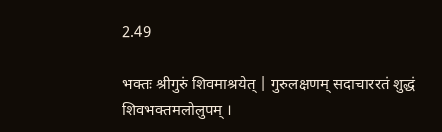2.49

भक्तः श्रीगुरुं शिवमाश्रयेत्‌ | गुरुलक्षणम्‌ सदाचाररतं शुद्धं शिवभक्तमलोलुपम्‌ ।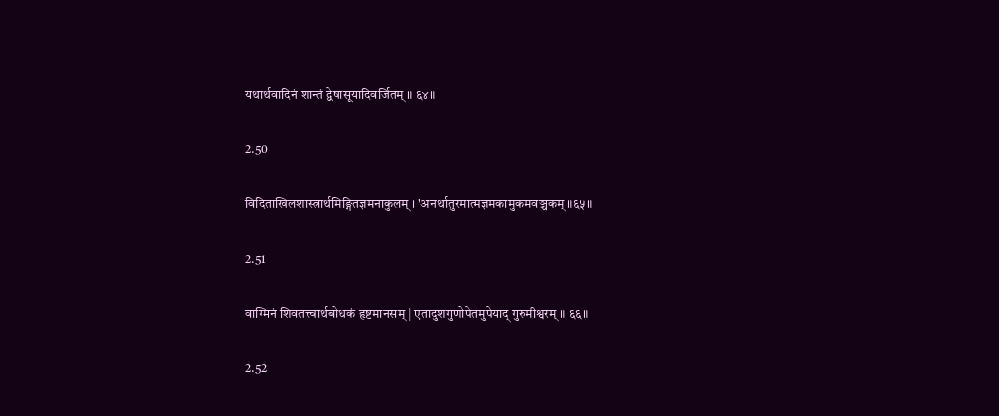यथार्थवादिनं शान्तं द्वेषासूयादिवर्जितम्‌ ॥ ६४॥

2.50

विदिताखिलशास्त्रार्थमिङ्गितज्ञमनाकुलम्‌ । 'अनर्थातुरमात्मज्ञमकामुकमवञ्चकम्‌ ॥६५॥

2.51

वाग्मिनं शिवतत्त्वार्थबोधकं हृष्टमानसम्‌ | एतादुशगुणोपेतमुपेयाद्‌ गुरुमीश्वरम्‌ ॥ ६६॥

2.52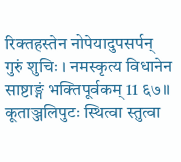रिक्तहस्तेन नोपेयादुपसर्पन्‌ गुरुं शुचिः । नमस्कृत्य विधानेन साष्टाङ्गं भक्तिपूर्वकम्‌ 11 ६७॥ कूताञ्जलिपुटः स्थित्वा स्तुत्वा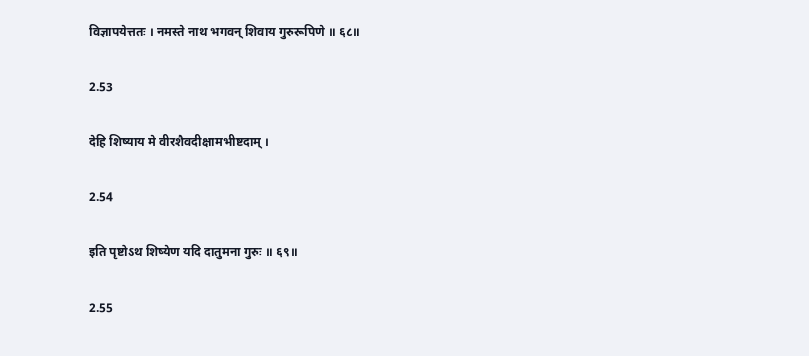विज्ञापयेत्ततः । नमस्ते नाथ भगवन्‌ शिवाय गुरुरूपिणे ॥ ६८॥

2.53

देहि शिष्याय मे वीरशैवदीक्षामभीष्टदाम्‌ ।

2.54

इति पृष्टोऽथ शिष्येण यदि दातुमना गुरुः ॥ ६९॥

2.55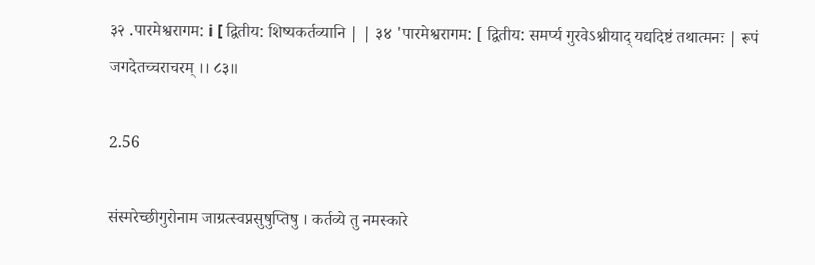३२ .पारमेश्वरागम: i [ द्वितीय: शिष्यकर्तव्यानि | | ३४ 'पारमेश्वरागम: [ द्वितीय: समर्प्य गुरवेऽश्नीयाद्‌ यद्यदिष्टं तथात्मनः | रूपं जगदेतच्चराचरम्‌ ।। ८३॥

2.56

संस्मरेच्छीगुरोनाम जाग्रत्स्वप्नसुषुप्तिषु । कर्तव्ये तु नमस्कारे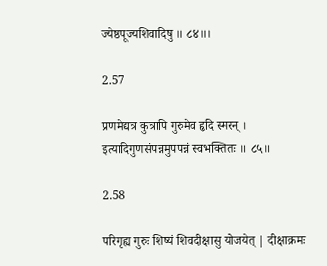ज्येष्ठपूज्यशिवादिषु ॥ ८४॥।

2.57

प्रणमेद्यत्र कुत्रापि गुरुमेव हृदि स्मरन्‌ । इत्यादिगुणसंपन्नमुपपन्नं स्वभक्तितः ॥ ८५॥

2.58

परिगृह्य गुरुः शिष्यं शिवदीक्षासु योजयेत्‌ | दीक्षाक्रमः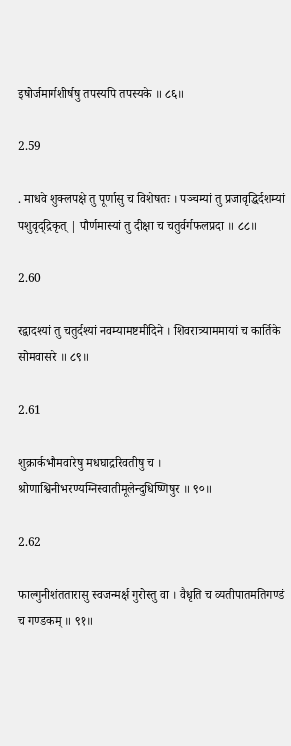इषोर्जमार्गशीर्षषु तपस्यपि तपस्यके ॥ ८६॥

2.59

. माधवे शुक्लपक्षे तु पूर्णासु च विशेषतः । पञ्चम्यां तु प्रजावृद्धिर्दशम्यां पशुवृद्द्रिकृत्‌ | पौर्णमास्यां तु दीक्षा च चतुर्वर्गफलप्रदा ॥ ८८॥

2.60

रद्वादश्यां तु चतुर्दश्यां नवम्यामष्टमीदिने । शिवरात्र्याममायां च कार्तिके सोमवासरे ॥ ८९॥

2.61

शुक्रार्कभौमवारेषु मधघाद्ररिवतीषु च । श्रोणाश्विनीभरण्यग्निस्वातीमूलेन्दुधिष्णिषुर ॥ ९०॥

2.62

फाल्गुनीशंततारासु स्वजन्मर्क्ष गुरोस्तु वा । वैधृति च व्यतीपातमतिगण्डं च गण्डकम्‌ ॥ ९१॥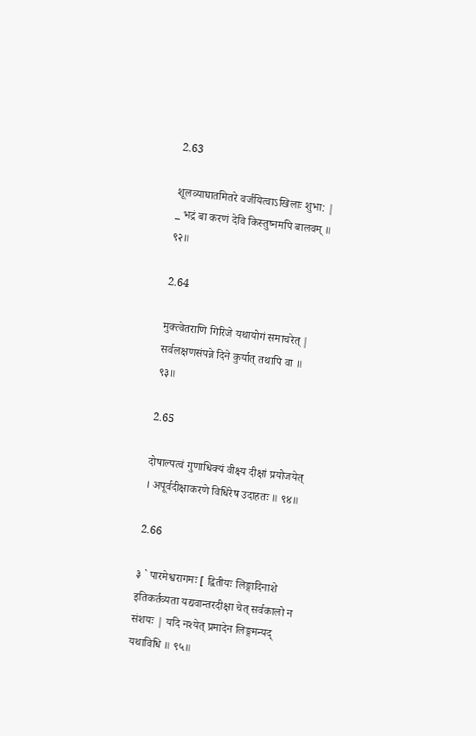2.63

शूलव्याघातमितरे वर्जयित्वाऽखिलाः शुभा: | _ भद्रं बा करणं देवि किस्तुष्नमपि बालवम्‌ ॥ ९२॥

2.64

मुक्त्वेतराणि गिरिजे यथायोगं समाचरेत्‌ | सर्वलक्षणसंपन्ने दिने कुर्यात्‌ तथापि वा ॥ ९३॥

2.65

दोषाल्पत्वं गुणाधिक्यं वीक्ष्य दीक्षां प्रयोजयेत्‌ । अपूर्वदीक्षाकरणे विधिरेष उदाहतः ॥ ९४॥

2.66

३ ` पारमेश्वरागमः [ द्वितीयः लिङ्गादिनाशे इतिकर्तव्यता यद्यवान्तरदीक्षा चेत्‌ सर्वकालो न संशयः | यदि नश्येत्‌ प्रमादेन लिङ्गमन्यद्‌ यथाविधि ॥ ९५॥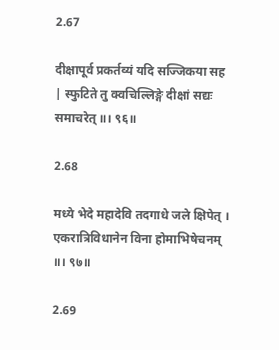2.67

दीक्षापूर्व प्रकर्तव्यं यदि सज्जिकया सह | स्फुटिते तु क्वचिल्लिङ्गे दीक्षां सद्यः समाचरेत्‌ ॥। ९६॥

2.68

मध्ये भेदे महादेवि तदगाधे जले क्षिपेत्‌ । एकरात्रिविधानेन विना होमाभिषेचनम्‌ ॥। ९७॥

2.69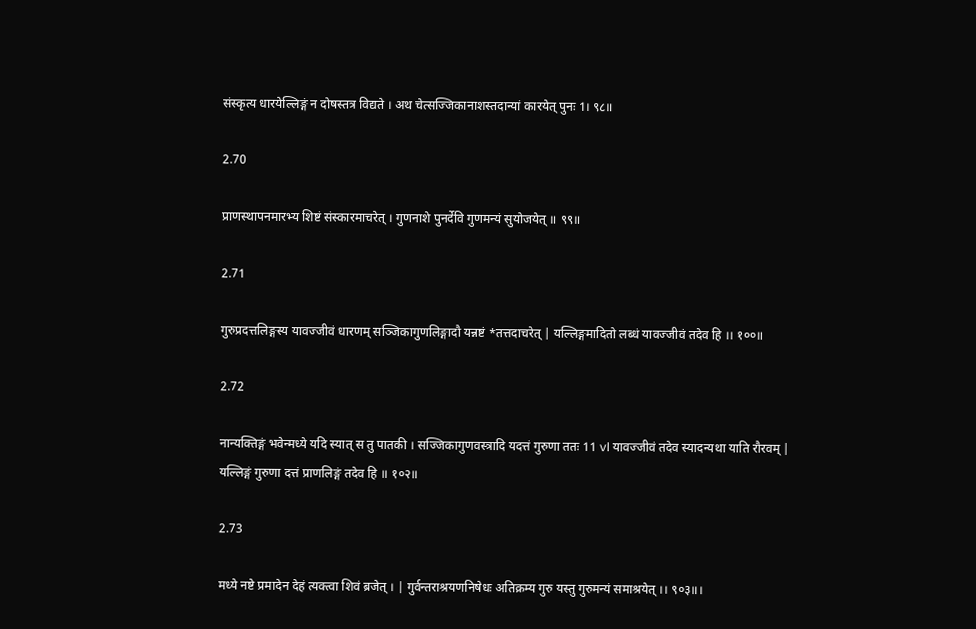संस्कृत्य धारयेल्लिङ्गं न दोषस्तत्र विद्यते । अथ चेत्सज्जिकानाशस्तदान्यां कारयेत्‌ पुनः 1। ९८॥

2.70

प्राणस्थापनमारभ्य शिष्टं संस्कारमाचरेत्‌ । गुणनाशे पुनर्देवि गुणमन्यं सुयोजयेत्‌ ॥ ९९॥

2.71

गुरुप्रदत्तलिङ्गस्य यावज्जीवं धारणम्‌ सञ्जिकागुणलिङ्गादौ यन्नष्टं *तत्तदाचरेत्‌ | यल्लिङ्गमादितो लब्धं यावज्जीवं तदेव हि ।। १००॥

2.72

नान्यक्तिङ्गं भवेन्मध्ये यदि स्यात्‌ स तु पातकी । सज्जिकागुणवस्त्रादि यदत्तं गुरुणा ततः 11 vl यावज्जीवं तदेव स्यादन्यथा याति रौरवम्‌ | यल्लिङ्गं गुरुणा दत्तं प्राणलिङ्गं तदेव हि ॥ १०२॥

2.73

मध्ये नष्टे प्रमादेन देहं त्यक्त्वा शिवं ब्रजेत्‌ । | गुर्वन्तराश्रयणनिषेधः अतिक्रम्य गुरु यस्तु गुरुमन्यं समाश्रयेत्‌ ।। ९०३॥।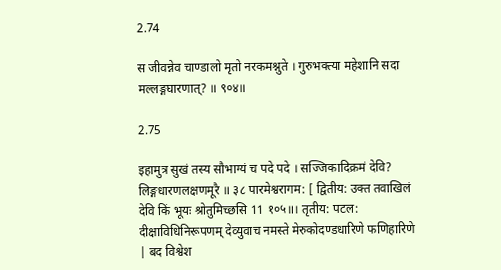2.74

स जीवन्नेव चाण्डालो मृतो नरकमश्नुते । गुरुभक्त्या महेशानि सदा मल्लङ्गघारणात्‌? ॥ ९०४॥

2.75

इहामुत्र सुखं तस्य सौभाग्यं च पदे पदे । सज्जिकादिक्रमं देवि? लिङ्गधारणलक्षणमूरै ॥ ३८ पारमेश्वरागम: [ द्वितीय: उक्त तवाखिलं देवि किं भूयः श्रोतुमिच्छसि 11 १०५॥। तृतीय: पटल: दीक्षाविधिनिरूपणम्‌ देव्युवाच नमस्ते मेरुकोदण्डधारिणे फणिहारिणे | बद विश्वेश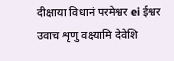दीक्षाया विधानं परमेश्वर ei ईश्वर उवाच शृणु वक्ष्यामि देवेशि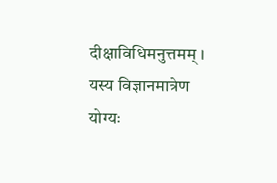दीक्षाविधिमनुत्तमम्‌ । यस्य विज्ञानमात्रेण योग्यः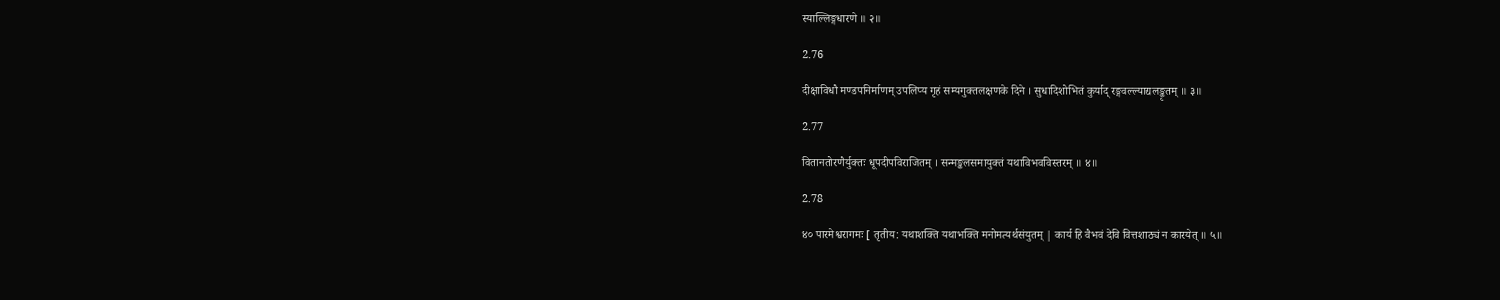स्याल्लिङ्गधारणे ॥ २॥

2.76

दीक्षाविधौ मण्डपनिर्माणम्‌ उपलिप्य गृहं सम्यगुक्तलक्षणके दिने । सुधादिशोभितं कुर्याद्‌ रङ्गवल्ल्याद्यलङ्कृतम्‌ ॥ ३॥

2.77

वितानतोरणैर्युक्तः धूपदीपविराजितम्‌ । सन्मङ्कलसमायुक्तं यथाविभवविस्तरम्‌ ॥ ४॥

2.78

४० पारमेश्वरागमः [ तृतीय: यथाशक्ति यथाभक्ति मनोमत्यर्थसंयुतम्‌ | कार्य हि वैभवं देवि वित्तशाठ्यं न कारयेत्‌ ॥ ५॥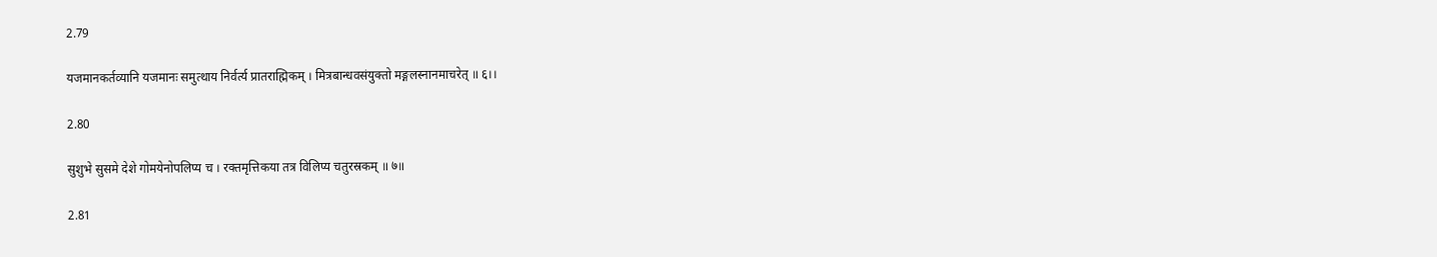2.79

यजमानकर्तव्यानि यजमानः समुत्थाय निर्वर्त्य प्रातराह्मिकम्‌ । मित्रबान्धवसंयुक्तो मङ्गलस्नानमाचरेत्‌ ॥ ६।।

2.80

सुशुभे सुसमे देशे गोमयेनोपलिप्य च । रक्तमृत्तिकया तत्र विलिप्य चतुरस्रकम्‌ ॥ ७॥

2.81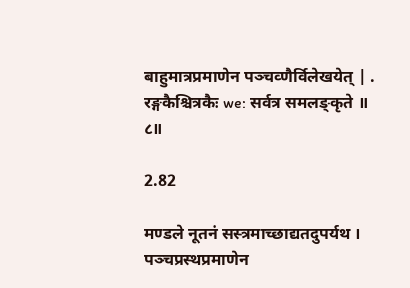बाहुमात्रप्रमाणेन पञ्चव्णैर्विलेखयेत्‌ | . रङ्गकैश्चित्रकैः we: सर्वत्र समलङ्कृते ॥ ८॥

2.82

मण्डले नूतनं सस्त्रमाच्छाद्यतदुपर्यथ । पञ्चप्रस्थप्रमाणेन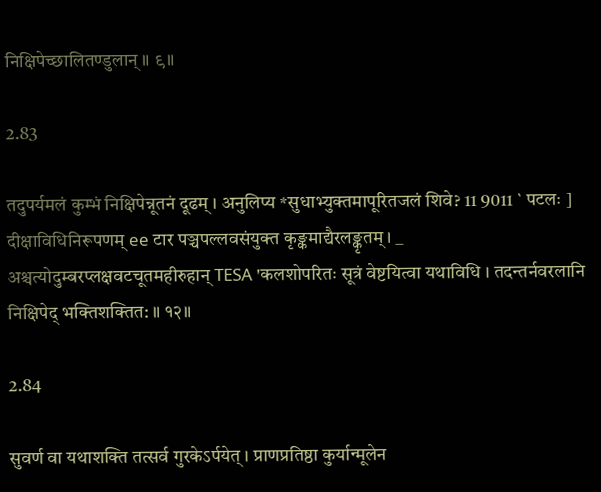निक्षिपेच्छालितण्डुलान्‌ ॥ ९॥

2.83

तदुपर्यमलं कुम्भं निक्षिपेन्नूतनं दूढम्‌ । अनुलिप्य *सुधाभ्युक्तमापूरितजलं शिवे? 11 9011 ` पटलः ] दीक्षाविधिनिरूपणम्‌ ee टार पञ्चपल्लवसंयुक्त कृङ्कमाद्यैरलङ्कृतम्‌ । _ अश्चत्योदुम्बरप्लक्षवटचूतमहीरुहान्‌ TESA 'कलशोपरितः सूत्रं वेष्टयित्वा यथाविधि । तदन्तर्नवरलानि निक्षिपेद्‌ भक्तिशक्तित: ॥ १२॥

2.84

सुवर्ण वा यथाशक्ति तत्सर्व गुरकेऽर्पयेत्‌ । प्राणप्रतिष्ठा कुर्यान्मूलेन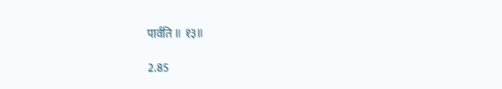पार्वति ॥ १३॥

2.85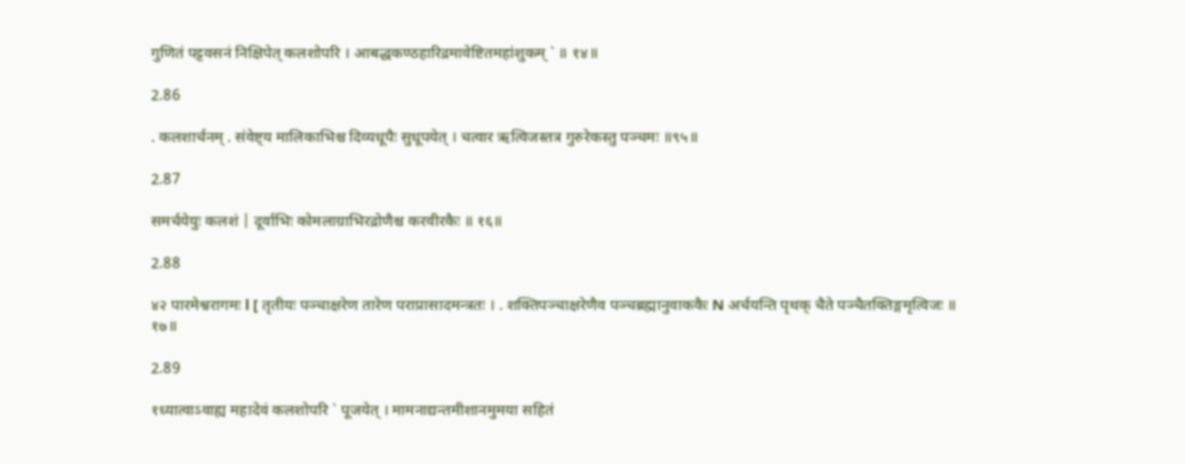गुणितं पट्टवसनं निक्षिपेत्‌ कलशोपरि । आबद्धकण्ठहारिद्रमावेष्टितमहांशुकम्‌ ` ॥ १४॥

2.86

. कलशार्चनम्‌ . संवेष्ट्य मालिकाभिश्च दिव्यधूपैः सुधूपयेत्‌ । चत्वार ऋत्विजस्तत्र गुरुरेकस्तु पञ्चमः ॥९५॥

2.87

समर्चयेयुः कलशं | दूर्वाभिः कोमलाग्राभिरद्रोणैश्च करवीरकैः ॥ १६॥

2.88

४२ पारमेश्वरागमः l [ तृतीयः पञ्चाक्षरेण तारेण पराप्रासादमन्त्रतः । . शक्तिपञ्चाक्षरेणैव पञ्चब्रह्मानुवाककैः N अर्चयन्ति पृथक्‌ चैते पञ्चैतक्तिङ्गमृत्विजः ॥ १७॥

2.89

१ध्यात्वाऽवाह्य महादेवं कलशोपरि ` पूजयेत्‌ । मामनाद्यन्तमीशानमुमया सहितं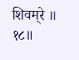शिवम्‌रे ॥ १८॥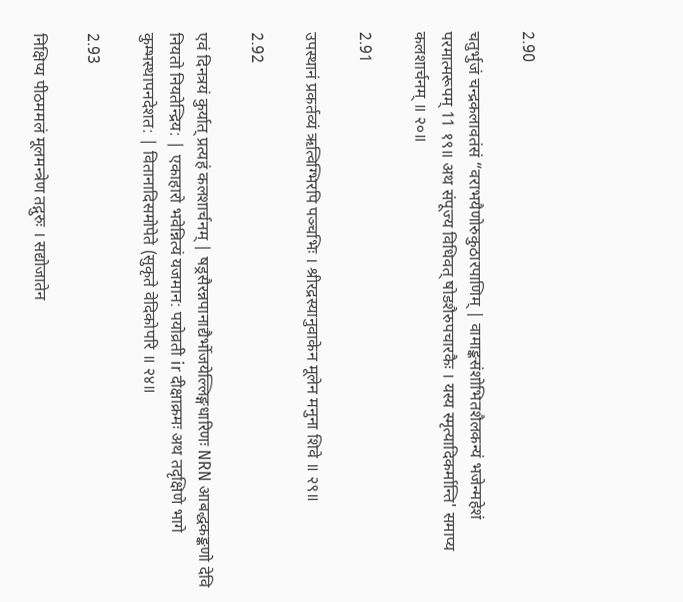2.90

चतुर्भुजं चन्द्रकलावतंसं “वराभयैणोरुकुठारपाणिम्‌ | वामाङ्कसंशोभितशैलकन्यं भजेन्महेशं परमात्मरूपम्‌ 11 १९॥ अथ संपूज्य विधिवत्‌ षोडशैरुपचारकैः । यस्य स्मृत्यादिकर्मान्ति' समाप्य कलशार्चनम्‌ ॥ २०॥

2.91

उपस्थानं प्रकर्तव्यं ऋत्विग्भिरपि पञ्चभिः । श्रीरद्रस्यानुवाकेन मूलेन मनुना शिवे ॥ २९॥

2.92

एवं दिनत्रयं कुर्यात्‌ प्रत्यहं कलशार्चनम्‌ | षड्रसैरन्नपानाद्यैर्भोजयेल्लिङ्गधारिणः NRN आबद्धकङ्कणो देवि नियतो नियतेन्द्रिय: | एकाहारो भवेन्नित्यं यजमान: पयोव्रती ir दीक्षाक्रमः अथ तदृक्षिणे भागे कुम्भस्थापनदेशत: | वितानादिसमोपेते (सुकृते वेदिकोपरि ॥ २४॥

2.93

निक्षिप्य पीठममलं मूलमन्त्रेण तद्गुरुः । सद्योजातेन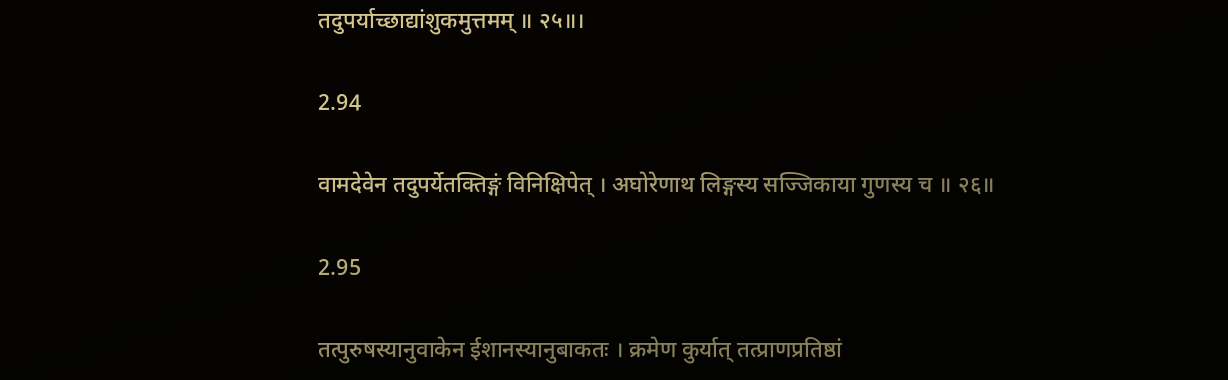तदुपर्याच्छाद्यांशुकमुत्तमम्‌ ॥ २५॥।

2.94

वामदेवेन तदुपर्येतक्तिङ्गं विनिक्षिपेत्‌ । अघोरेणाथ लिङ्गस्य सज्जिकाया गुणस्य च ॥ २६॥

2.95

तत्पुरुषस्यानुवाकेन ईशानस्यानुबाकतः । क्रमेण कुर्यात्‌ तत्प्राणप्रतिष्ठां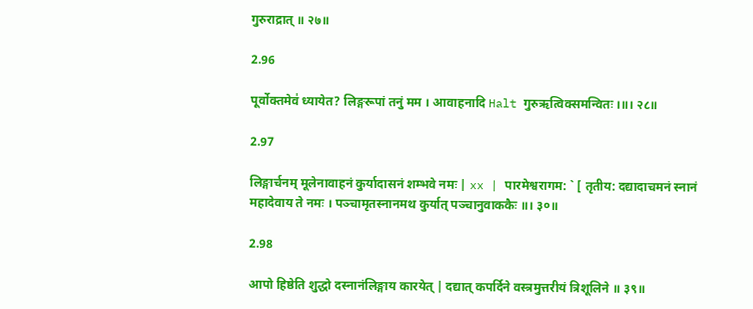गुरुराद्रात्‌ ॥ २७॥

2.96

पूर्वोक्तमेव॑ ध्यायेत? लिङ्गरूपां तनुं मम । आवाहनादि Halt गुरुऋत्विक्समन्वितः ।॥। २८॥

2.97

लिङ्गार्चनम्‌ मूलेनावाहनं कुर्यादासनं शम्भवे नमः | xx | पारमेश्वरागम: ` [ तृतीय: दद्यादाचमनं स्नानं महादेवाय ते नमः । पञ्चामृतस्नानमथ कुर्यात्‌ पञ्चानुवाककैः ॥। ३०॥

2.98

आपो हिष्ठेति शुद्धो दस्नानंलिङ्गाय कारयेत्‌ | दद्यात्‌ कपर्दिने वस्त्रमुत्तरीयं त्रिशूलिने ॥ ३९॥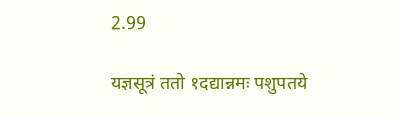2.99

यज्ञसूत्रं ततो १दद्यान्नमः पशुपतये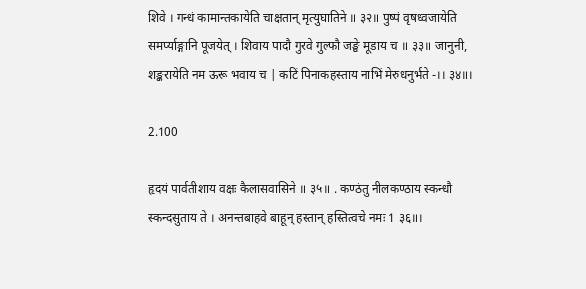शिवे । गन्धं कामान्तकायेति चाक्षतान्‌ मृत्युघातिने ॥ ३२॥ पुष्पं वृषध्वजायेति समर्प्याङ्गानि पूजयेत्‌ । शिवाय पादौ गुरवे गुल्फौ जङ्घे मूडाय च ॥ ३३॥ जानुनी, शङ्करायेति नम ऊरू भवाय च | कटिं पिनाकहस्ताय नाभिं मेरुधनुर्भते -।। ३४॥।

2.100

हृदयं पार्वतीशाय वक्षः कैलासवासिने ॥ ३५॥ . कण्ठंतु नीलकण्ठाय स्कन्धौ स्कन्दसुताय ते । अनन्तबाहवे बाहून्‌ हस्तान्‌ हस्तित्वचे नमः 1 ३६॥।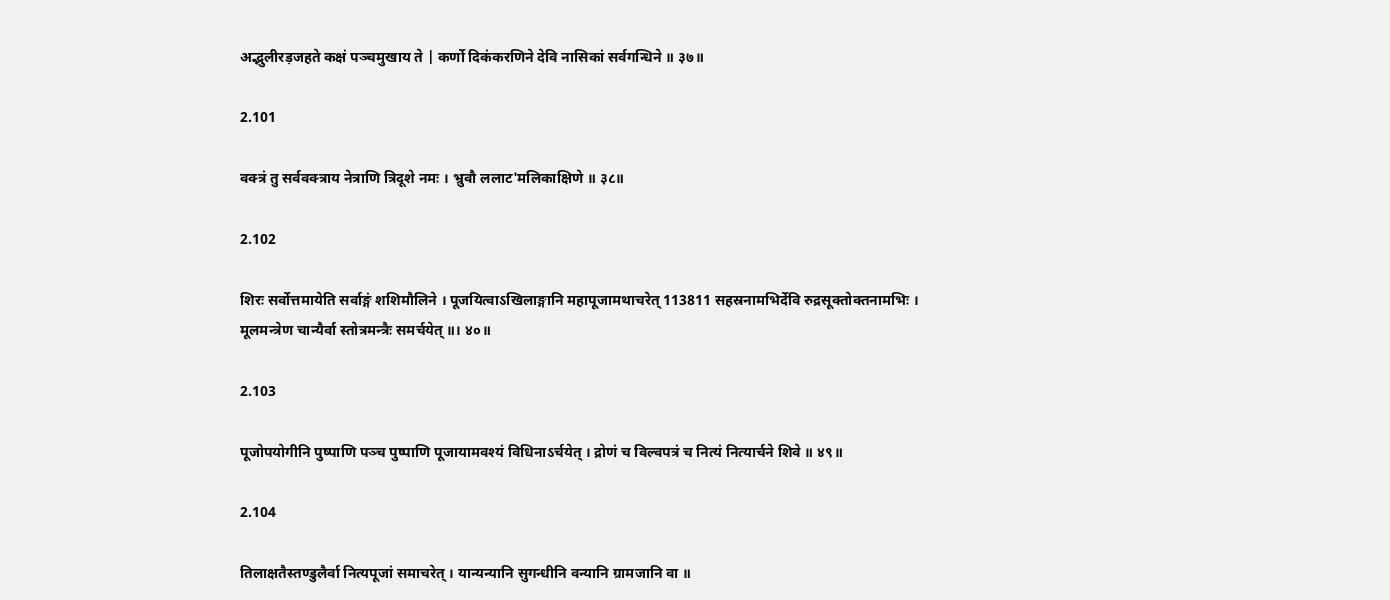अद्भुलीरड़जहते कक्षं पञ्चमुखाय ते | कर्णो दिकंकरणिने देवि नासिकां सर्वगन्धिने ॥ ३७॥

2.101

वक्त्रं तु सर्ववक्त्राय नेत्राणि त्रिदूशे नमः । भ्रुवौ ललाट'मलिकाक्षिणे ॥ ३८॥

2.102

शिरः सर्वोत्तमायेति सर्वाङ्गं शशिमौलिने । पूजयित्वाऽखिलाङ्गानि महापूजामथाचरेत्‌ 113811 सहस्रनामभिर्देवि रुद्रसूक्तोक्तनामभिः । मूलमन्त्रेण चान्यैर्वा स्तोत्रमन्त्रैः समर्चयेत्‌ ॥। ४०॥

2.103

पूजोपयोगीनि पुष्पाणि पञ्च पुष्पाणि पूजायामवश्यं विधिनाऽर्चयेत्‌ । द्रोणं च विल्वपत्रं च नित्यं नित्यार्चने शिवे ॥ ४९॥

2.104

तिलाक्षतैस्तण्डुलैर्वा नित्यपूजां समाचरेत्‌ । यान्यन्यानि सुगन्धीनि वन्यानि ग्रामजानि वा ॥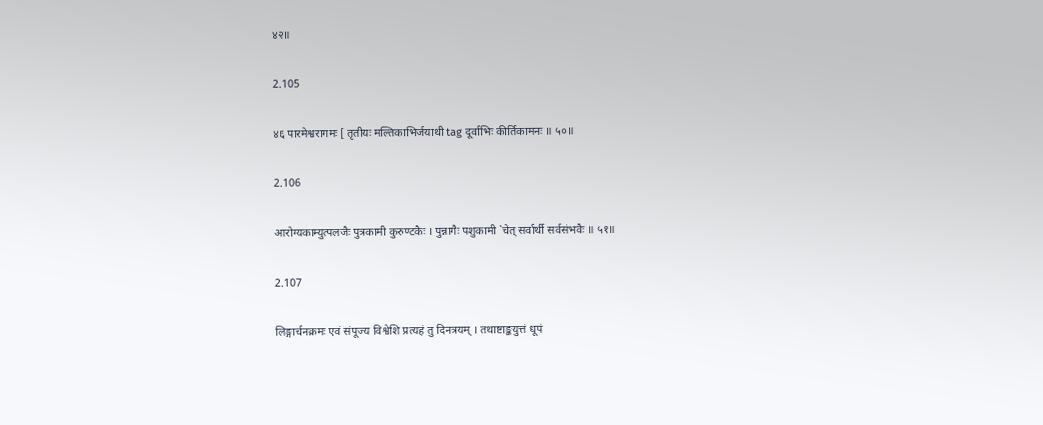४२॥

2.105

४६ पारमेश्वरागमः [ तृतीयः मल्तिकाभिर्जयाथी tag दूर्वाभिः कीर्तिकामनः ॥ ५०॥

2.106

आरोग्यकाम्युत्पलजैः पुत्रकामी कुरुण्टकैः । पुन्नागैः पशुकामी `चेत्‌ सर्वार्थी सर्वसंभवैः ॥ ५१॥

2.107

लिङ्गार्चनक्रमः एवं संपूज्य विश्वेशि प्रत्यहं तु दिनत्रयम्‌ । तथाष्टाङ्कयुत्तं धूपं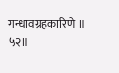गन्धावग्रहकारिणे ॥ ५२॥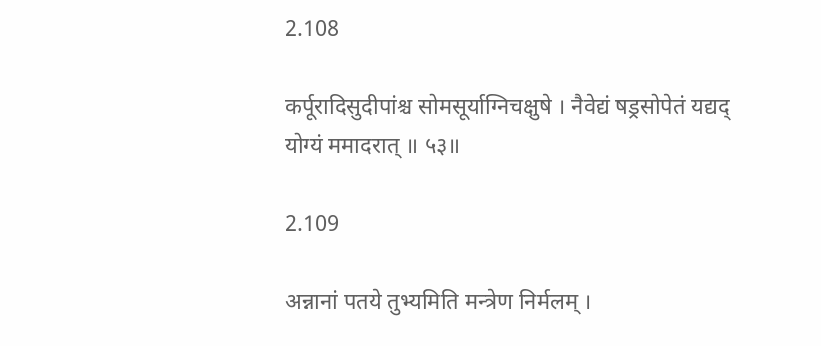2.108

कर्पूरादिसुदीपांश्च सोमसूर्याग्निचक्षुषे । नैवेद्यं षड्रसोपेतं यद्यद्‌ योग्यं ममादरात्‌ ॥ ५३॥

2.109

अन्नानां पतये तुभ्यमिति मन्त्रेण निर्मलम्‌ ।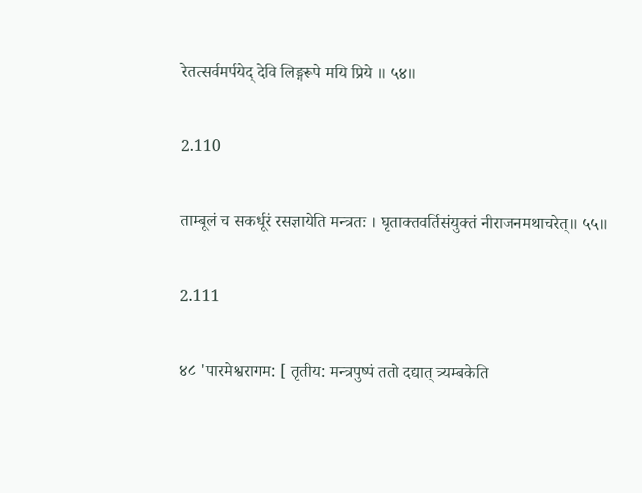रेतत्सर्वमर्पयेद्‌ देवि लिङ्गरूपे मयि प्रिये ॥ ५४॥

2.110

ताम्बूलं च सकर्धूरं रसज्ञायेति मन्त्रतः । घृताक्तवर्तिसंयुक्तं नीराजनमथाचरेत्‌॥ ५५॥

2.111

४८ 'पारमेश्वरागम: [ तृतीय: मन्त्रपुष्पं ततो दद्यात्‌ त्र्यम्बकेति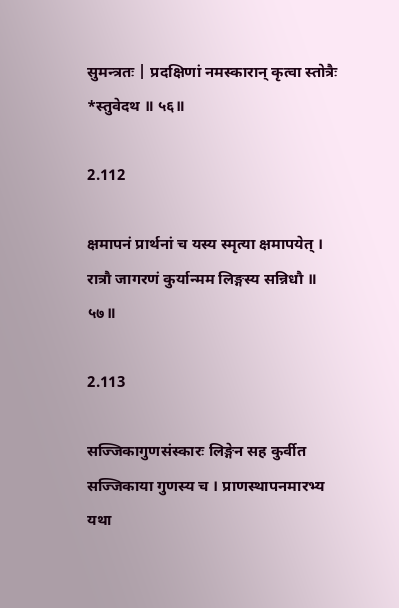सुमन्त्रतः | प्रदक्षिणां नमस्कारान्‌ कृत्वा स्तोत्रैः *स्तुवेदथ ॥ ५६॥

2.112

क्षमापनं प्रार्थनां च यस्य स्मृत्या क्षमापयेत्‌ । रात्रौ जागरणं कुर्यान्मम लिङ्गस्य सन्निधौ ॥ ५७॥

2.113

सज्जिकागुणसंस्कारः लिङ्गेन सह कुर्वीत सज्जिकाया गुणस्य च । प्राणस्थापनमारभ्य यथा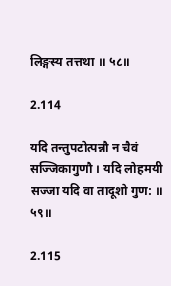लिङ्गस्य तत्तथा ॥ ५८॥

2.114

यदि तन्तुपटोत्पन्नौ न चैवं सज्जिकागुणौ । यदि लोहमयी सज्जा यदि वा तादूशो गुण: ॥ ५९॥

2.115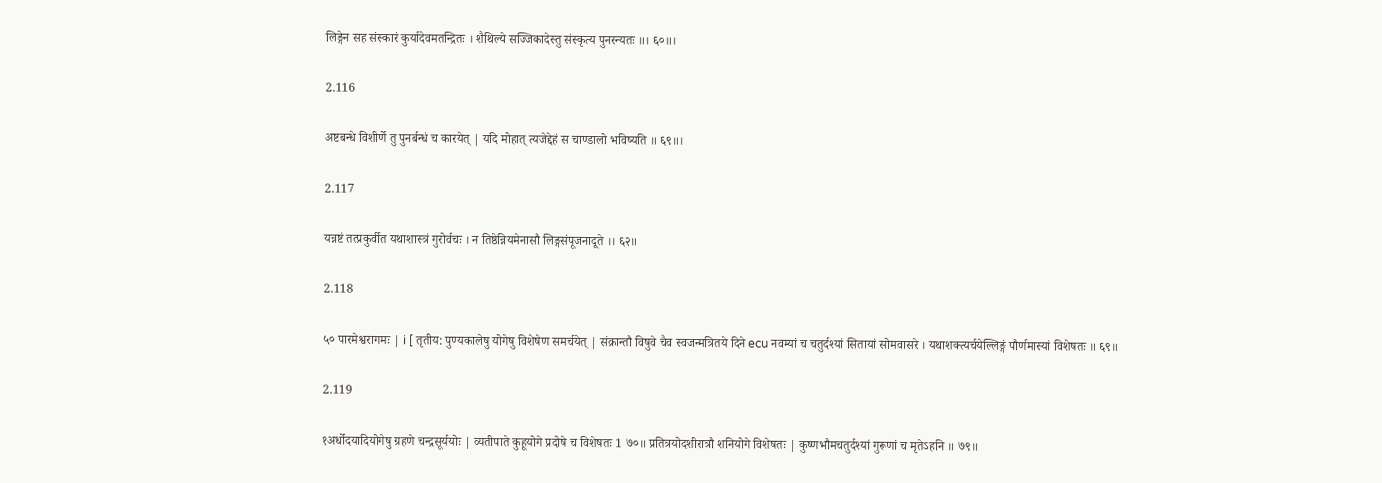लिङ्गेन सह संस्कारं कुर्यादेवमतन्द्रितः । शैथिल्ये सज्जिकादेस्तु संस्कृत्य पुनरन्यतः ॥। ६०॥।

2.116

अष्टबन्धे विशीर्णे तु पुनर्बन्धं च कारयेत्‌ | यदि मोहात्‌ त्यजेद्देहं स चाण्डालो भविष्यति ॥ ६९॥।

2.117

यन्नष्टं तत्प्रकुर्वीत यथाशास्त्रं गुरोर्वचः । न तिष्ठेन्नियमेनासौ लिङ्गसंपूजनादूते ।। ६२॥

2.118

५० पारमेश्वरागमः | i [ तृतीय: पुण्यकालेषु योगेषु विशेषेण समर्चयेत्‌ | संक्रान्तौ विषुवे चैव स्वजन्मत्रितये दिने ecu नवम्यां च चतुर्दश्यां सितायां सोमवासरे । यथाशक्त्यर्चयेल्लिङ्गं पौर्णमास्यां विशेषतः ॥ ६९॥

2.119

१अर्धोदयादियोगेषु ग्रहणे चन्द्रसूर्ययोः | व्यतीपाते कुहूयोगे प्रदोषे च विशेषतः 1 ७०॥ प्रतित्रयोदशीरात्रौ शनियोगे विशेषतः | कुष्णभौमचतुर्दश्यां गुरूणां च मृतेऽहनि ॥ ७९॥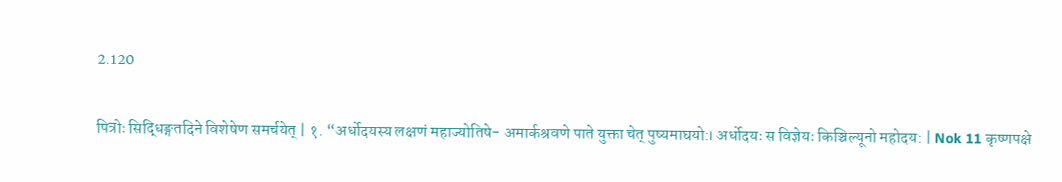2.120

पित्रोः सिद्धिङ्गतदिने विशेषेण समर्चयेत्‌ | १. “अर्धोदयस्य लक्षणं महाज्योतिषे- अमार्कश्रवणे पाते युक्ता चेत्‌ पुष्यमाघयो:। अर्धोदयः स विज्ञेयः किञ्चिल्यूनो महोदय: | Nok 11 कृष्णपक्षे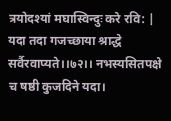त्रयोदश्यां मघास्विन्दुः करे रवि: | यदा तदा गजच्छाया श्राद्धे सर्वैरवाप्यते।।७२।। नभस्यसितपक्षे च षष्ठी कुजदिने यदा।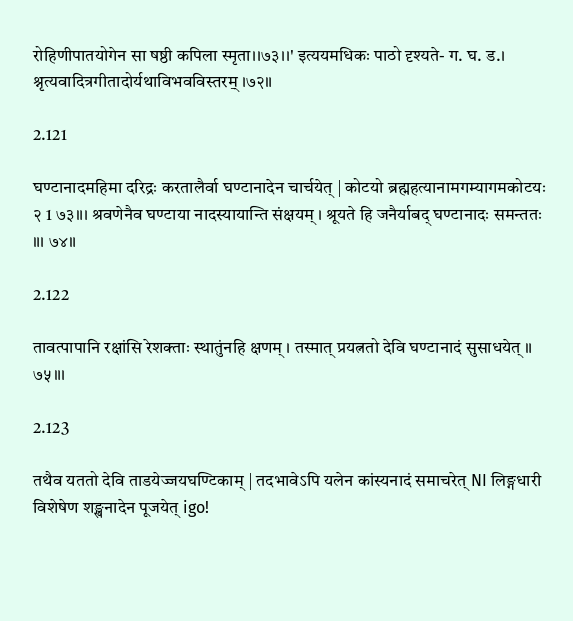रोहिणीपातयोगेन सा षष्ठी कपिला स्मृता।।७३।।' इत्ययमधिकः पाठो दृश्यते- ग. घ. ड.। श्नृत्यवादित्रगीतादोर्यथाविभवविस्तरम्‌॒ ।७२॥

2.121

घण्टानादमहिमा दरिद्रः करतालैर्वा घण्टानादेन चार्चयेत्‌ | कोटयो ब्रह्महत्यानामगम्यागमकोटयः २ 1 ७३॥। श्रवणेनैव घण्टाया नादस्यायान्ति संक्षयम्‌ । श्रूयते हि जनैर्याबद्‌ घण्टानादः समन्ततः ॥। ७४॥

2.122

तावत्पापानि रक्षांसि रेशक्ताः स्थातुंनहि क्षणम्‌ । तस्मात्‌ प्रयत्नतो देवि घण्टानादं सुसाधयेत्‌ ॥ ७५॥।

2.123

तथैव यततो देवि ताडयेज्जयघण्टिकाम्‌ | तदभावेऽपि यलेन कांस्यनादं समाचरेत्‌ NI लिङ्गधारी विशेषेण शङ्खनादेन पूजयेत्‌ igo!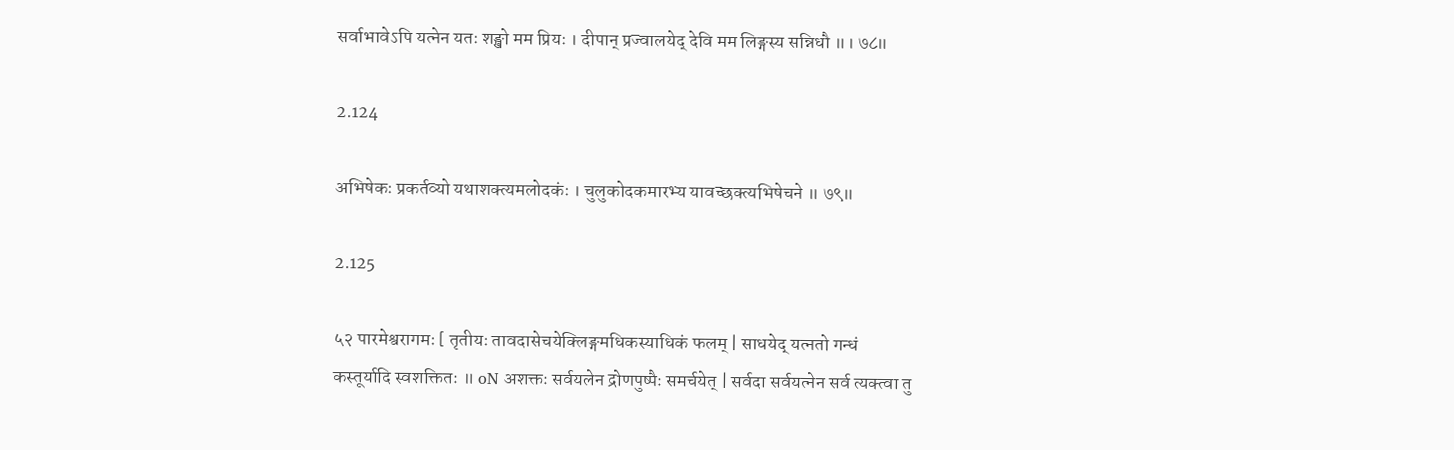सर्वाभावेऽपि यत्नेन यतः शङ्खो मम प्रियः । दीपान्‌ प्रज्वालयेद्‌ देवि मम लिङ्गस्य सन्निधौ ॥। ७८॥

2.124

अभिषेकः प्रकर्तव्यो यथाशक्त्यमलोदकंः । चुलुकोदकमारभ्य यावच्छक्त्यभिषेचने ॥ ७९॥

2.125

५२ पारमेश्वरागमः [ तृतीयः तावदासेचयेक्लिङ्गमधिकस्याधिकं फलम्‌ | साधयेद्‌ यत्नतो गन्धं कस्तूर्यादि स्वशक्तितः ॥ oN अशक्तः सर्वयलेन द्रोणपुष्पैः समर्चयेत्‌ | सर्वदा सर्वयत्नेन सर्व त्यक्त्वा तु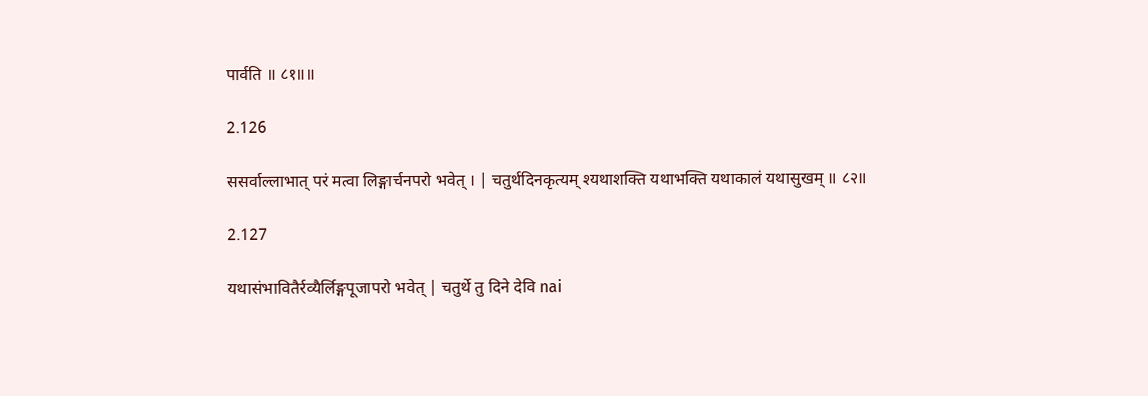पार्वति ॥ ८१॥॥

2.126

ससर्वाल्लाभात्‌ परं मत्वा लिङ्गार्चनपरो भवेत्‌ । | चतुर्थदिनकृत्यम्‌ श्यथाशक्ति यथाभक्ति यथाकालं यथासुखम्‌ ॥ ८२॥

2.127

यथासंभावितैर्रव्यैर्लिङ्गपूजापरो भवेत्‌ | चतुर्थे तु दिने देवि nai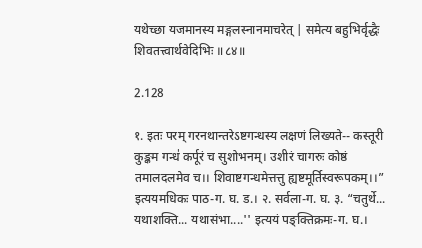यथेच्छा यजमानस्य मङ्गलस्नानमाचरेत्‌ | समेत्य बहुभिर्वृद्धैः शिवतत्त्वार्थवेदिभिः ॥८४॥

2.128

१. इतः परम्‌ गरनथान्तरेऽष्टगन्धस्य लक्षणं लिख्यते-- कस्तूरी कुङ्कम गन्ध॑ कर्पूरं च सुशोभनम्‌। उशीरं चागरुः कोष्ठं तमालदलमेव च।। शिवाष्टगन्धमेत्तत्तु ह्यष्टमूर्तिस्वरूपकम्‌।।” इत्ययमधिकः पाठ-ग. घ. ड.। २. सर्वला-ग. घ. ३. “चतुर्थे... यथाशक्ति... यथासंभा....'' इत्ययं पङ्क्तिक्रमः-ग. घ.।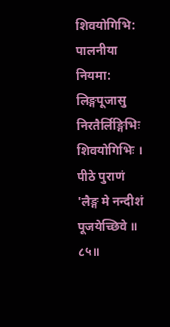शिवयोगिभि: पालनीया नियमा: लिङ्गपूजासु निरतैर्लिङ्गिभिः शिवयोगिभिः । पीठे पुराणं 'लैङ्ग मे नन्दीशं पूजयेच्छिवे ॥ ८५॥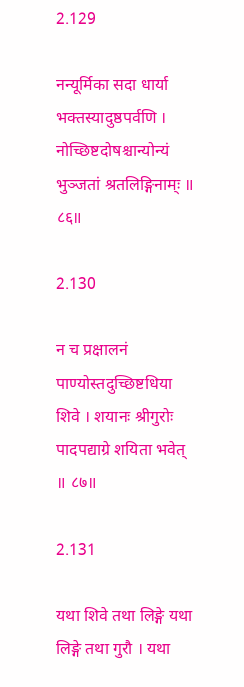2.129

नन्यूर्मिका सदा धार्या भक्तस्यादुष्ठपर्वणि । नोच्छिष्टदोषश्चान्योन्यं भुञ्जतां श्रतलिङ्गिनाम्‌ः ॥ ८६॥

2.130

न च प्रक्षालनं पाण्योस्तदुच्छिष्टधिया शिवे । शयानः श्रीगुरोः पादपद्याग्रे शयिता भवेत्‌ ॥ ८७॥

2.131

यथा शिवे तथा लिङ्गे यथा लिङ्गे तथा गुरौ । यथा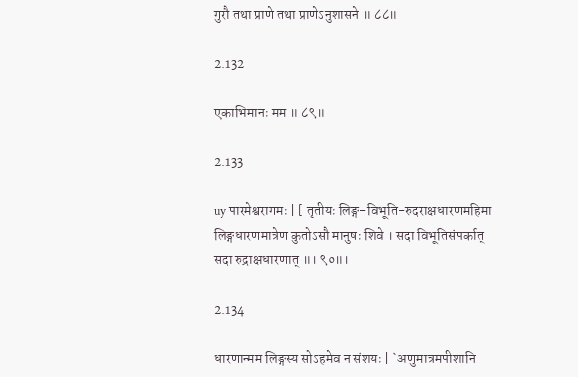गुरौ तथा प्राणे तथा प्राणेऽनुशासने ॥ ८८॥

2.132

एकाभिमानः मम ॥ ८९॥

2.133

uy पारमेश्वरागमः | [ तृतीयः लिङ्ग-विभूति-रुदराक्षधारणमहिमा लिङ्गधारणमात्रेण कुतोऽसौ मानुषः शिवे । सदा विभूतिसंपर्कात्‌ सदा रुद्राक्षधारणात्‌ ॥। ९०॥।

2.134

धारणान्मम लिङ्गस्य सोऽहमेव न संशयः | `अणुमात्रमपीशानि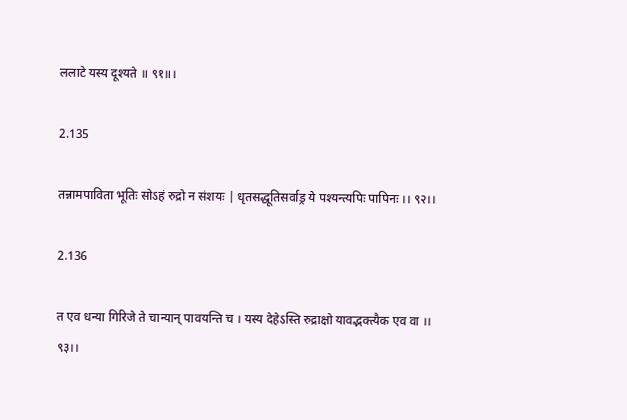ललाटे यस्य दूश्यते ॥ ९१॥।

2.135

तन्नामपाविता भूतिः सोऽहं रुद्रो न संशयः | धृतसद्धूतिसर्वाड्र ये पश्यन्त्यपिः पापिनः ।। ९२।।

2.136

त एव धन्या गिरिजे ते चान्यान्‌ पावयन्ति च । यस्य देहेऽस्ति रुद्राक्षो यावद्भक्त्यैक एव वा ।। ९३।।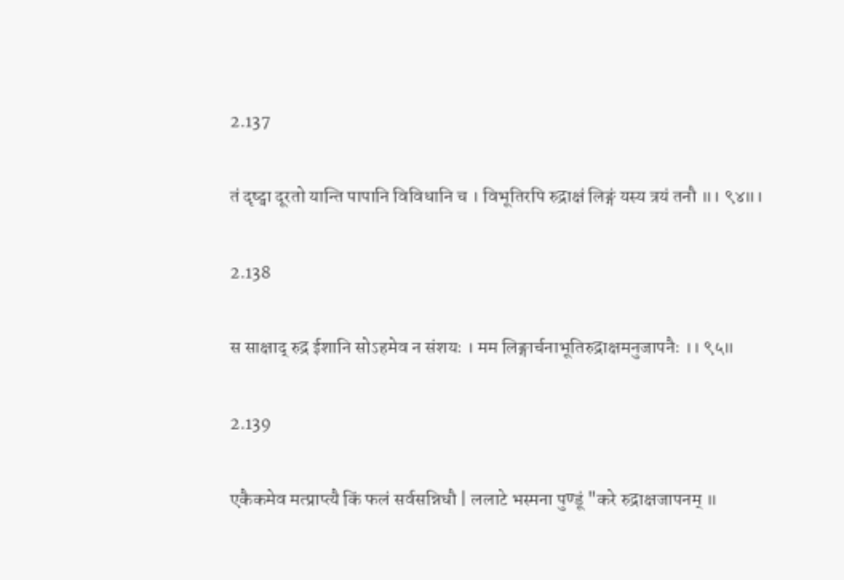2.137

तं दृष्ट्वा दूरतो यान्ति पापानि विविधानि च । विभूतिरपि रुद्राक्षं लिङ्गं यस्य त्रयं तनौ ॥। ९४॥।

2.138

स साक्षाद्‌ रुद्र ईशानि सोऽहमेव न संशयः । मम लिङ्गार्चनाभूतिरुद्राक्षमनुजापनैः ।। ९५॥

2.139

एकैकमेव मत्प्राप्त्यै किं फलं सर्वसन्निधौ | ललाटे भस्मना पुण्डूं "करे रुद्राक्षजापनम्‌ ॥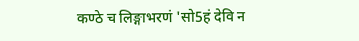कण्ठे च लिङ्गाभरणं 'सो5हं देवि न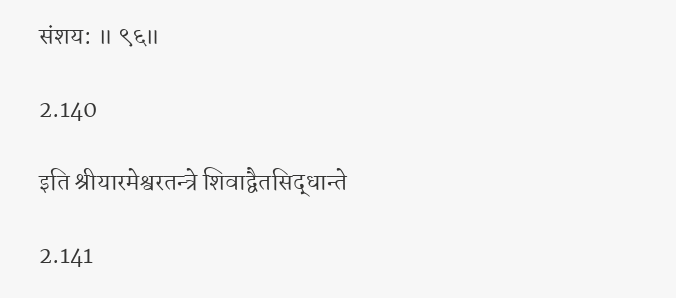संशय: ॥ ९६॥

2.140

इति श्रीयारमेश्वरतन्त्रे शिवाद्वैतसिद्धान्ते

2.141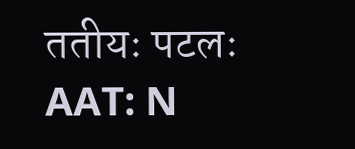ततीयः पटलः AAT: N